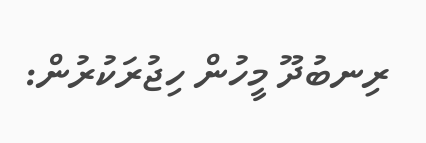ރިނބުދޫ މީހުން ހިޖުރަކުރުން: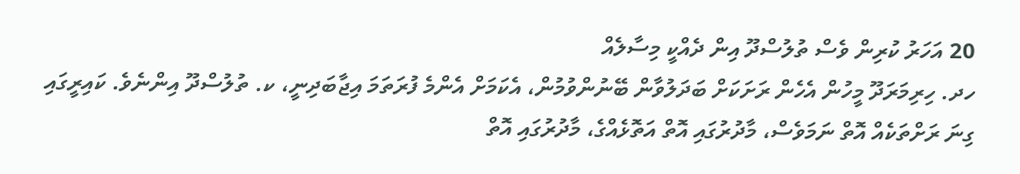20 އަހަރު ކުރިން ވެސް ތުލުސްދޫ އިން ދެއްކީ މިސާލެއް
ހދ. ހިރިމަރަދޫ މީހުން އެހެން ރަށަކަށް ބަދަލުވާން ބޭނުންވުމުން، އެކަމަށް އެންމެ ފުރަތަމަ އިޖާބަދިނީ، ކ. ތުލުސްދޫ އިންނެވެ. ކައިރީގައި ގިނަ ރަށްތަކެއް އޮތް ނަމަވެސް، މާދުރުގައި އޮތް އަތޮޅެއްގެ، މާދުރުގައި އޮތް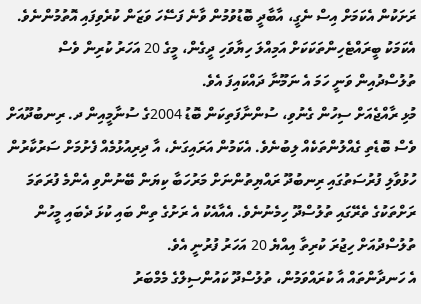ރަށަކުން އެކަމަށް އިސް ނެގީ، އާބާދީ ބޮޑުވުމުން ވާނެ ފަސޭހަ ވަޒަން ކުރެވިފައި އޮތުމުންނެވެ.
އެކަމަކު ބީރައްޓެހިންތަކަކަށް އަމިއްލަ ހިޔާވަހި ދީގެން، މީގެ 20 އަހަރު ކުރިން ވެސް ތުލުސްދުއިން ވަނީ ހަމަ އެ ނަމޫނާ ދައްކައިފަ އެވެ.
މުޅި ރާއްޖެއަށް ސިހުން ގެނުވި، ސުންނާފަތިކަން ބޮޑު 2004ގެ ސުނާމީއިން ދ. ރިނބުދޫއަށް ވެސް ބޮޑެތި ގެއްލުންތަކެއް ލިބުނެވެ. އެކަމުން އަރައިގަނެ، އާ ދިރިއުޅުމެއް ފެށުމަށް ސަރުކާރުން ހުޅުވާލި ފުރުސަތުގައި ރިނބުދޫ ރައްޔިތުންނަށް މަރުހަބާ ކިޔަން ބޭނުންވި އެންމެ ފުރަތަމަ ރަށްތަކުގެ ތެރޭގައި ތުލުސްދޫ ހިމެނުނެވެ. އެއާއެކު އެ ރަށުގެ ތިން ބައި ކުޅަ ދެބައި މީހުން ތުލުސްދުއަށް ހިޖުރަ ކުރިތާ އިއްޔެ 20 އަހަރު ފުރުނީ އެވެ.
އެ ހަނދާންތައް އާ ކުރައްވަމުން، ތުލުސްދޫ ކައުންސިލްގެ މެމްބަރު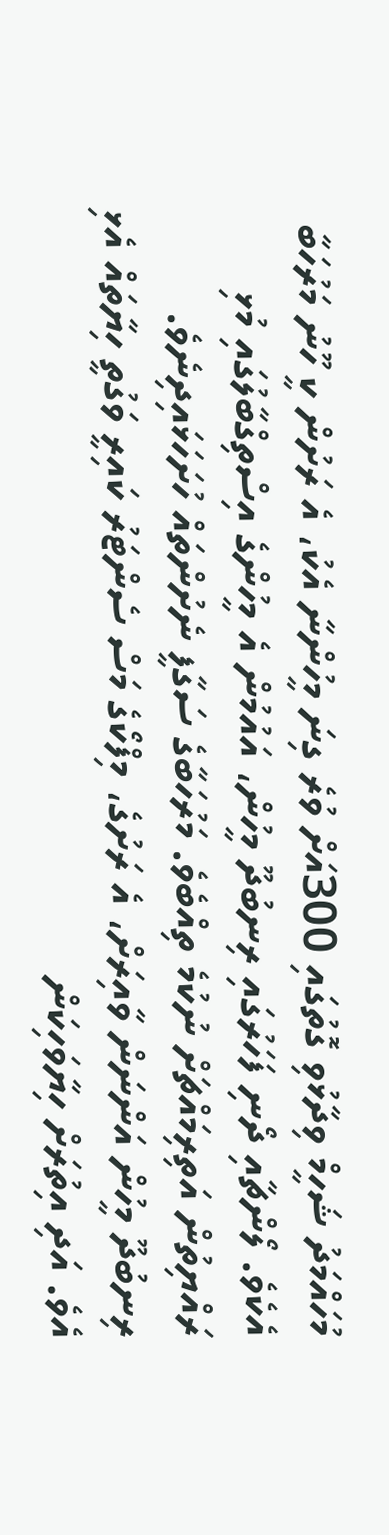މުހައްމަދު ޝަހީމް ވިދާޅުވި ގޮތުގައި 300އަށް ވުރެ ގިނަ މީހުންނާ އެކު، އެ ރަށުން ކީ ހޫނު މަރުހަބާ އެކެވެ. ލޯންޗާއި ދޯނި ފަހަރުގައި ރިނބުދޫ މީހުން، އައުމުން އެ މީހުންގެ އިސްތިގްބާލުގައި މުޅި ރައްޔިތުން އަތިރިމައްޗަށް ނުކުމެ ތިއްބެވެ. މަރުހަބާގެ ސަގާފީ ނެށުންތައް ހުށަހަޅައިދިނެވެ.
ރިނބުދޫ މީހުން އަންނަން ވާއިރަށް، އެ ރަށުގެ، މިފްކޯގެ މަސް ސެންޓަރު ކައިރީ ވަގުތީ ހިޔާތައް އެޅި އެވެ. އަދި އިތުރަށް ހިޔާވަހިކަން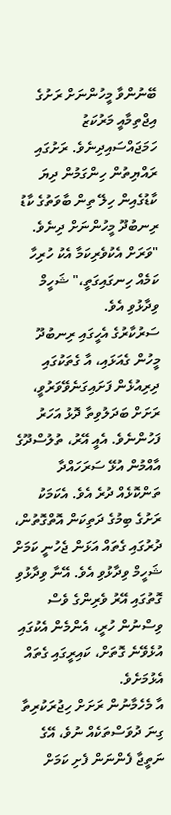ބޭނުންވާ މީހުންނަށް ރަށުގެ އިޖްތިމާއީ މަރުކަޒު ހަމަޖައްސައިދިނެވެ. ރަށުގައި ރައްޔިތުން ހިންގަމުން ދިޔަ ކާޑުގެއިން ހިލޭ ތިން ބާވަތުގެ ކާޑު ރިނބުދޫ މީހުންނަށް ދިނެވެ.
"ވަރަށް އެކުވެރިކަމާ އެކު ހުރިހާ ކަމެއް ހިނގައިގަތީ،" ޝަހީމް ވިދާޅުވި އެވެ.
ސަރުކާރުގެ އެހީގައި ރިނބުދޫ މީހުން ގެއަޅައި، އާ ގެތަކުގައި ދިރިއުޅެން ފަށައިގަނެވޭވަރުވީ، ރަށަށް ބަދަލުވިތާ ދޮޅު އަހަރު ފަހުންނެވެ. އެއީ އޭރު، ތުލުސްދޫގެ އާއްމުން އުޅޭ ސަރަހައްދާ ތަންކޮޅެއް ދުރެ އެވެ. އެކަމަކު ރަށުގެ ބިމުގެ ދަތިކަން އޮތްގޮތުން، ދުރުގައި ގެތައް އަޅަން ޖެހުނީ ކަމަށް ޝަހީމް ވިދާޅުވި އެވެ. އޭނާ ވިދާޅުވި ގޮތުގައި އޭރު ވެރިންގެ ވެސް ވިސްނުން ހުރީ، އެންމެން އެކުގައި އުޅެވޭނެ ގޮތަށް، ކައިރީގައި ގެތައް އެޅުމަށެވެ.
އާ މެހެމާނުން ރަށަށް ހިޖުރަކުރިތާ ގިނަ ދުވަސްތަކެއް ނުވެ، އޭގެ ނަތީޖާ ފެންނަން ފެށި ކަމަށް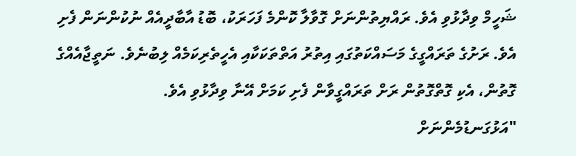ޝަހީމް ވިދާޅުވި އެވެ. ރައްޔިތުންނަށް ގޮވާލާ ކޮންމެ ފަހަރަކު، ބޮޑު އާބާދީއެއް ނުކުންނަން ފެށި އެވެ. ރަށުގެ ތަރައްގީގެ މަސައްކަތުގައި އިތުރު އަތްތަކަކާއި އެހީތެރިކަމެއް ލިބުނެވެ. ނަތީޖާއެއްގެ ގޮތުން، އެކި ގޮތްގޮތުން ރަށް ތަރައްގީވާން ފެށި ކަމަށް އޭނާ ވިދާޅުވި އެވެ.
"އަޅުގަނޑުމެންނަށް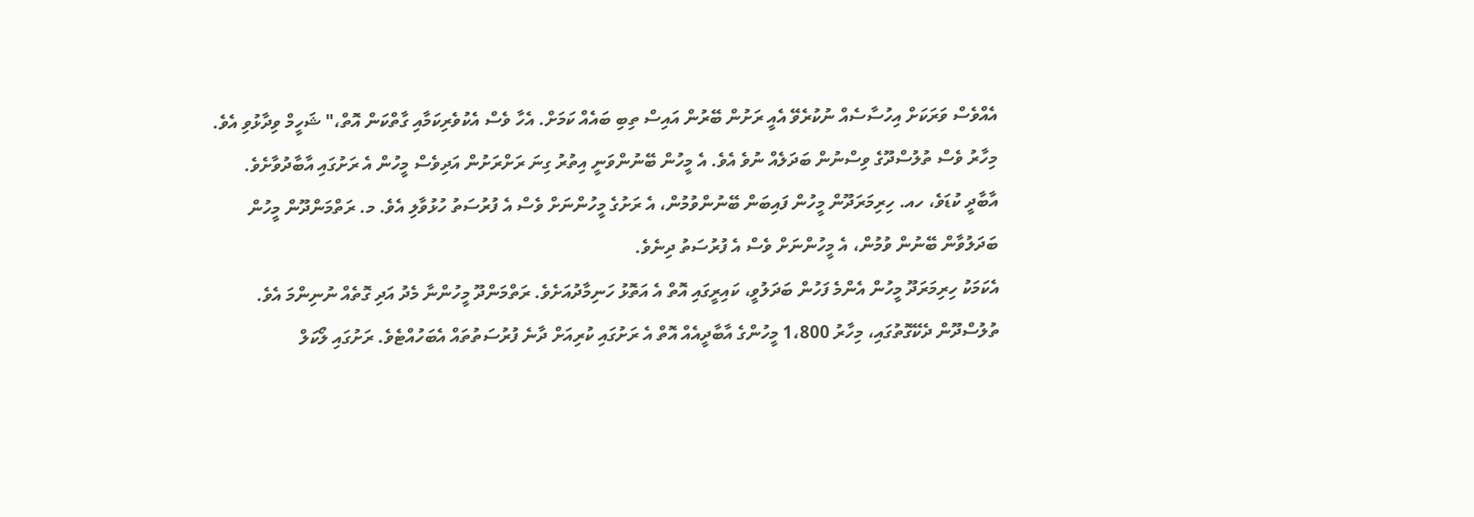އެއްވެސް ވަރަކަށް އިހުސާސެއް ނުކުރެވޭ އެއީ ރަށުން ބޭރުން އައިސް ތިބި ބައެއް ކަމަށް. އެހާ ވެސް އެކުވެރިކަމާއި ގާތްކަން އޮތް،" ޝަހީމް ވިދާޅުވި އެވެ.
މިހާރު ވެސް ތުލުސްދޫގެ ވިސްނުން ބަދަލެއް ނުވެ އެވެ. އެ މީހުން ބޭނުންވަނީ އިތުރު ގިނަ ރަށްރަށުން އަދިވެސް މީހުން އެ ރަށުގައި އާބާދުވާށެވެ. އާބާދީ ކުޑަވެ، ހއ. ހިރިމަރަދޫން މީހުން ފައިބަން ބޭނުންވުމުން، އެ ރަށުގެ މީހުންނަށް ވެސް އެ ފުރުސަތު ހުޅުވާލި އެވެ. މ. ރަތްމަންދޫން މީހުން ބަދަލުވާން ބޭނުން ވުމުން، އެ މީހުންނަށް ވެސް އެ ފުރުސަތު ދިނެވެ.
އެކަމަކު ހިރިމަރަދޫ މީހުން އެންމެ ފަހުން ބަދަލުވީ، ކައިރީގައި އޮތް އެ އަތޮޅު ހަނިމާދުއަށެވެ. ރަތްމަންދޫ މީހުންނާ މެދު އަދި ގޮތެއް ނުނިންމަ އެވެ.
ތުލުސްދޫން ދެކޭގޮތުގައި، މިހާރު 1،800 މީހުންގެ އާބާދީއެއް އޮތް އެ ރަށުގައި ކުރިއަށް ދާނެ ފުރުސަތުތައް އެބަހުއްޓެވެ. ރަށުގައި ލޯކަލް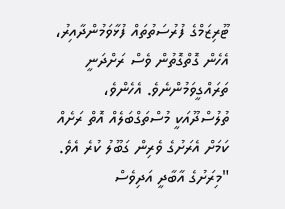ޓޫރިޒަމްގެ ފުރުސަތުތައް ފުޅާވަމުންދާއިރު، އެހެން ގޮތްގޮތުން ވެސް ރަށްދަނީ ތަރައްގީވަމުންނެވެ. އެހެންވެ، ތުލުސްދޫއަކީ މުސްތަގްބަލެއް އޮތް ރަށެއް ކަމަށް އެރަށުގެ ވެރިން ގަބޫލު ކުރެ އެވެ.
"މިރަށުގެ އާބާދީ އަދިވެސް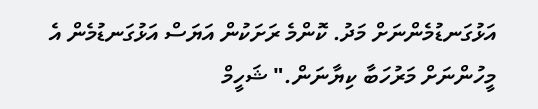އަޅުގަނޑުމެންނަށް މަދު. ކޮންމެ ރަށަކުން އަޔަސް އަޅުގަނޑުމެން އެ މީހުންނަށް މަރުހަބާ ކިޔާނަން." ޝަހީމް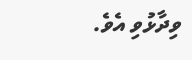ވިދާޅުވި އެވެ.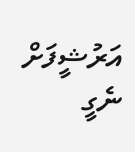އަރުޝީފަށް ނެގީ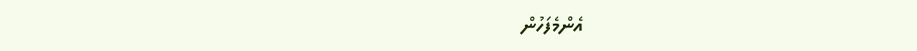އެންމެފަހުން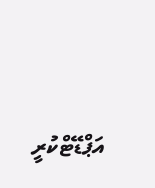އަޕްޑޭޓްކުރީ